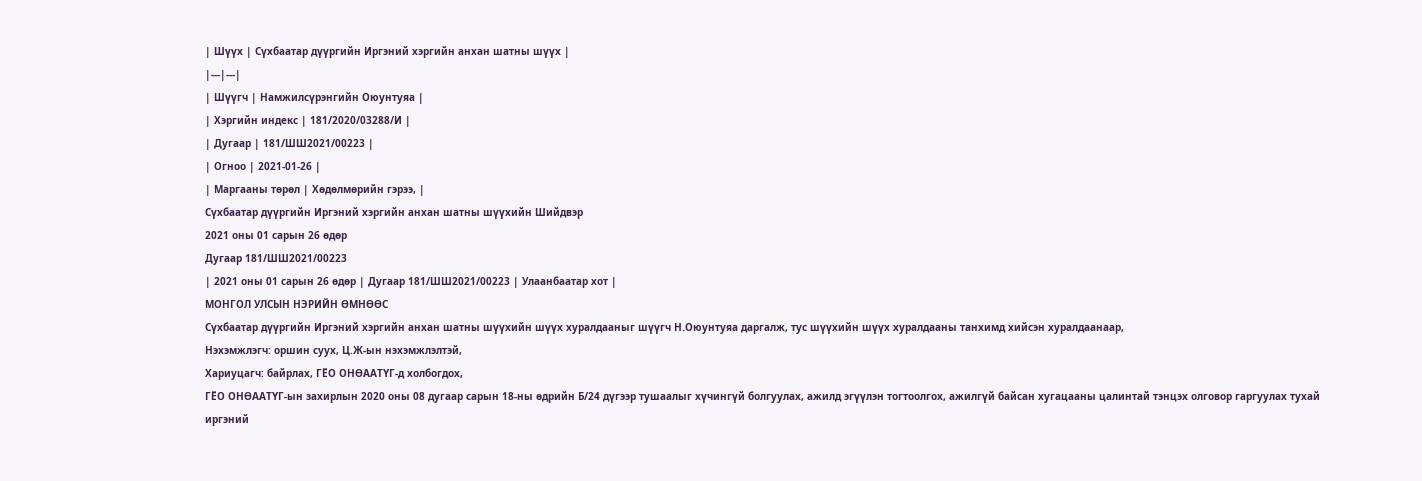| Шүүх | Сүхбаатар дүүргийн Иргэний хэргийн анхан шатны шүүх |
|---|---|
| Шүүгч | Намжилсүрэнгийн Оюунтуяа |
| Хэргийн индекс | 181/2020/03288/И |
| Дугаар | 181/ШШ2021/00223 |
| Огноо | 2021-01-26 |
| Маргааны төрөл | Хөдөлмөрийн гэрээ, |
Сүхбаатар дүүргийн Иргэний хэргийн анхан шатны шүүхийн Шийдвэр
2021 оны 01 сарын 26 өдөр
Дугаар 181/ШШ2021/00223
| 2021 оны 01 сарын 26 өдөр | Дугаар 181/ШШ2021/00223 | Улаанбаатар хот |
МОНГОЛ УЛСЫН НЭРИЙН ӨМНӨӨС
Сүхбаатар дүүргийн Иргэний хэргийн анхан шатны шүүхийн шүүх хуралдааныг шүүгч Н.Оюунтуяа даргалж, тус шүүхийн шүүх хуралдааны танхимд хийсэн хуралдаанаар,
Нэхэмжлэгч: оршин суух, Ц.Ж-ын нэхэмжлэлтэй,
Хариуцагч: байрлах, ГЁО ОНӨААТҮГ-д холбогдох,
ГЁО ОНӨААТҮГ-ын захирлын 2020 оны 08 дугаар сарын 18-ны өдрийн Б/24 дүгээр тушаалыг хүчингүй болгуулах, ажилд эгүүлэн тогтоолгох, ажилгүй байсан хугацааны цалинтай тэнцэх олговор гаргуулах тухай иргэний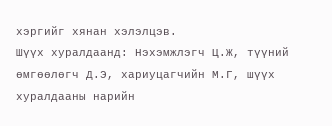хэргийг хянан хэлэлцэв.
Шүүх хуралдаанд: Нэхэмжлэгч Ц.Ж, түүний өмгөөлөгч Д.Э, хариуцагчийн М.Г, шүүх хуралдааны нарийн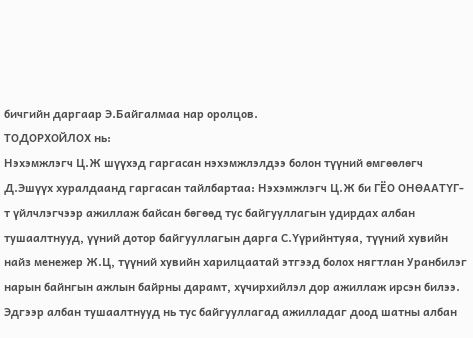бичгийн даргаар Э.Байгалмаа нар оролцов.
ТОДОРХОЙЛОХ нь:
Нэхэмжлэгч Ц.Ж шүүхэд гаргасан нэхэмжлэлдээ болон түүний өмгөөлөгч Д.Эшүүх хуралдаанд гаргасан тайлбартаа: Нэхэмжлэгч Ц.Ж би ГЁО ОНӨААТҮГ-т үйлчлэгчээр ажиллаж байсан бөгөөд тус байгууллагын удирдах албан тушаалтнууд, үүний дотор байгууллагын дарга С.Үүрийнтуяа, түүний хувийн найз менежер Ж.Ц, түүний хувийн харилцаатай этгээд болох нягтлан Уранбилэг нарын байнгын ажлын байрны дарамт, хүчирхийлэл дор ажиллаж ирсэн билээ. Эдгээр албан тушаалтнууд нь тус байгууллагад ажилладаг доод шатны албан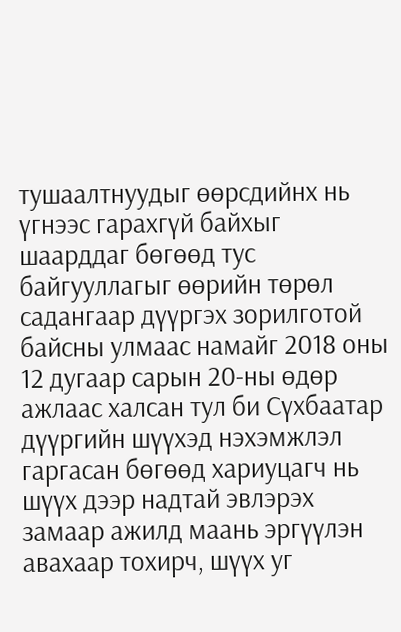тушаалтнуудыг өөрсдийнх нь үгнээс гарахгүй байхыг шаарддаг бөгөөд тус байгууллагыг өөрийн төрөл садангаар дүүргэх зорилготой байсны улмаас намайг 2018 оны 12 дугаар сарын 20-ны өдөр ажлаас халсан тул би Сүхбаатар дүүргийн шүүхэд нэхэмжлэл гаргасан бөгөөд хариуцагч нь шүүх дээр надтай эвлэрэх замаар ажилд маань эргүүлэн авахаар тохирч, шүүх уг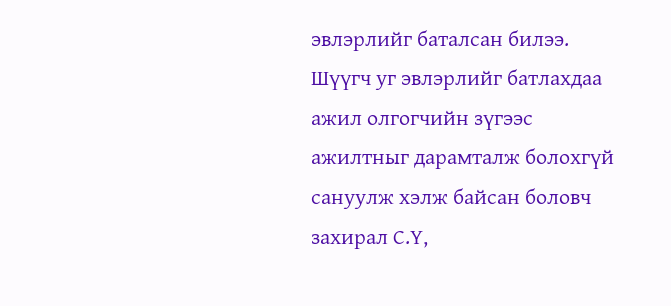эвлэрлийг баталсан билээ. Шүүгч уг эвлэрлийг батлахдаа ажил олгогчийн зүгээс ажилтныг дарамталж болохгүй сануулж хэлж байсан боловч захирал С.Ү,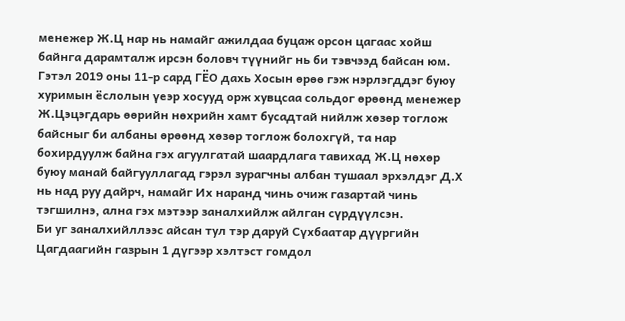менежер Ж.Ц нар нь намайг ажилдаа буцаж орсон цагаас хойш байнга дарамталж ирсэн боловч түүнийг нь би тэвчээд байсан юм. Гэтэл 2019 оны 11-р сард ГЁО дахь Хосын өрөө гэж нэрлэгддэг буюу хуримын ёслолын үеэр хосууд орж хувцсаа сольдог өрөөнд менежер Ж.Цэцэгдарь өөрийн нөхрийн хамт бусадтай нийлж хөзөр тоглож байсныг би албаны өрөөнд хөзөр тоглож болохгүй, та нар бохирдуулж байна гэх агуулгатай шаардлага тавихад Ж.Ц нөхөр буюу манай байгууллагад гэрэл зурагчны албан тушаал эрхэлдэг Д.Х нь над руу дайрч, намайг Их наранд чинь очиж газартай чинь тэгшилнэ, ална гэх мэтээр заналхийлж айлган сүрдүүлсэн.
Би уг заналхийллээс айсан тул тэр даруй Сүхбаатар дүүргийн Цагдаагийн газрын 1 дүгээр хэлтэст гомдол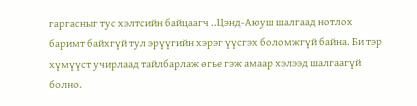гаргасныг тус хэлтсийн байцаагч ..Цэнд-Аюуш шалгаад нотлох баримт байхгүй тул эрүүгийн хэрэг үүсгэх боломжгүй байна. Би тэр хүмүүст учирлаад тайлбарлаж өгье гэж амаар хэлээд шалгаагүй болно.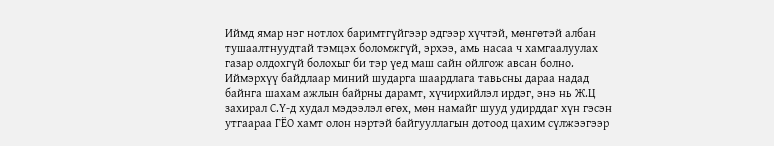Иймд ямар нэг нотлох баримтгүйгээр эдгээр хүчтэй, мөнгөтэй албан тушаалтнуудтай тэмцэх боломжгүй, эрхээ, амь насаа ч хамгаалуулах газар олдохгүй болохыг би тэр үед маш сайн ойлгож авсан болно.
Иймэрхүү байдлаар миний шударга шаардлага тавьсны дараа надад байнга шахам ажлын байрны дарамт, хүчирхийлэл ирдэг, энэ нь Ж.Ц захирал С.Ү-д худал мэдээлэл өгөх, мөн намайг шууд удирддаг хүн гэсэн утгаараа ГЁО хамт олон нэртэй байгууллагын дотоод цахим сүлжээгээр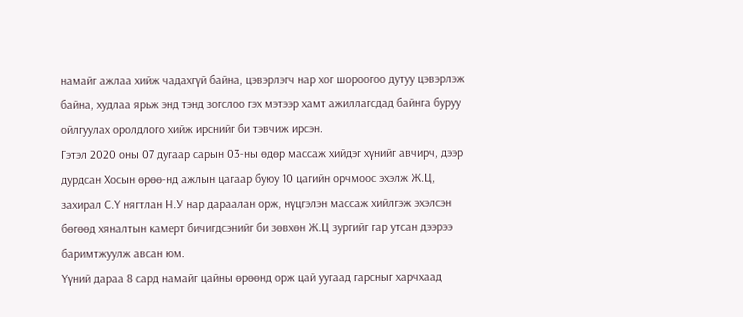намайг ажлаа хийж чадахгүй байна, цэвэрлэгч нар хог шороогоо дутуу цэвэрлэж байна, худлаа ярьж энд тэнд зогслоо гэх мэтээр хамт ажиллагсдад байнга буруу ойлгуулах оролдлого хийж ирснийг би тэвчиж ирсэн.
Гэтэл 2020 оны 07 дугаар сарын 03-ны өдөр массаж хийдэг хүнийг авчирч, дээр дурдсан Хосын өрөө-нд ажлын цагаар буюу 10 цагийн орчмоос эхэлж Ж.Ц, захирал С.Ү нягтлан Н.У нар дараалан орж, нүцгэлэн массаж хийлгэж эхэлсэн бөгөөд хяналтын камерт бичигдсэнийг би зөвхөн Ж.Ц зургийг гар утсан дээрээ баримтжуулж авсан юм.
Үүний дараа 8 сард намайг цайны өрөөнд орж цай уугаад гарсныг харчхаад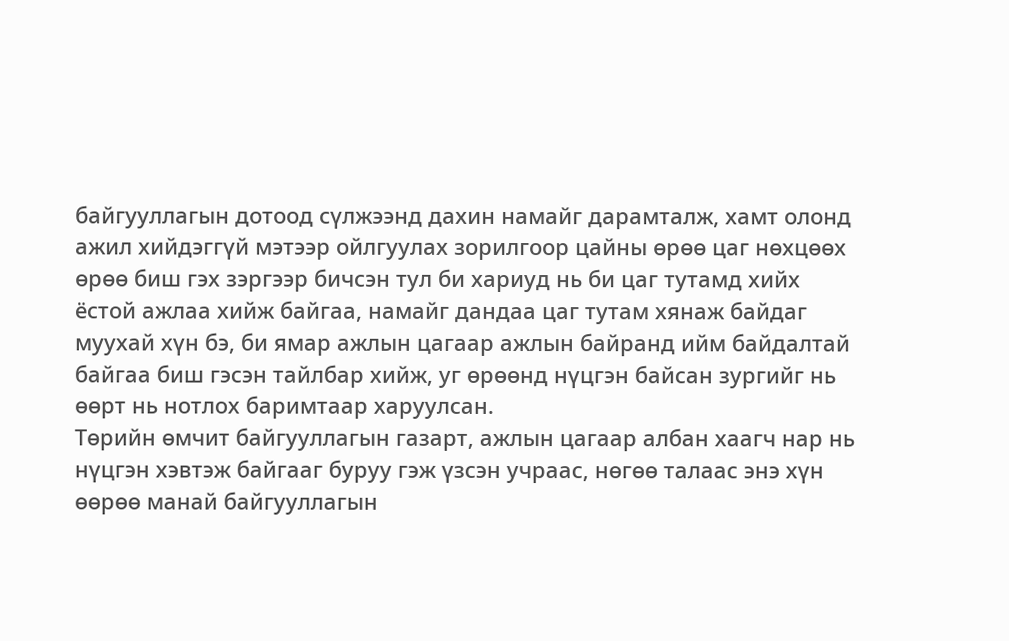байгууллагын дотоод сүлжээнд дахин намайг дарамталж, хамт олонд ажил хийдэггүй мэтээр ойлгуулах зорилгоор цайны өрөө цаг нөхцөөх өрөө биш гэх зэргээр бичсэн тул би хариуд нь би цаг тутамд хийх ёстой ажлаа хийж байгаа, намайг дандаа цаг тутам хянаж байдаг муухай хүн бэ, би ямар ажлын цагаар ажлын байранд ийм байдалтай байгаа биш гэсэн тайлбар хийж, уг өрөөнд нүцгэн байсан зургийг нь өөрт нь нотлох баримтаар харуулсан.
Төрийн өмчит байгууллагын газарт, ажлын цагаар албан хаагч нар нь нүцгэн хэвтэж байгааг буруу гэж үзсэн учраас, нөгөө талаас энэ хүн өөрөө манай байгууллагын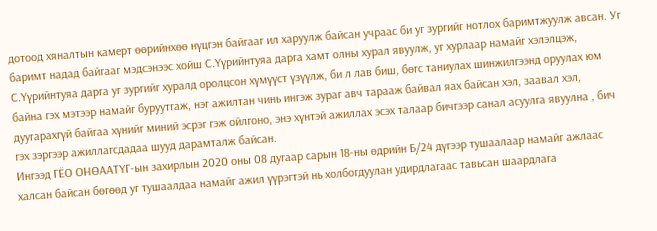дотоод хяналтын камерт өөрийнхөө нүцгэн байгааг ил харуулж байсан учраас би уг зургийг нотлох баримтжуулж авсан. Уг баримт надад байгааг мэдсэнээс хойш С.Үүрийнтуяа дарга хамт олны хурал явуулж, уг хурлаар намайг хэлэлцэж, С.Үүрийнтуяа дарга уг зургийг хуралд оролцсон хүмүүст үзүүлж, би л лав биш, бөгс таниулах шинжилгээнд оруулах юм байна гэх мэтээр намайг буруутгаж, нэг ажилтан чинь ингэж зураг авч тарааж байвал яах байсан хэл, заавал хэл, дуугарахгүй байгаа хүнийг миний эсрэг гэж ойлгоно, энэ хүнтэй ажиллах эсэх талаар бичгээр санал асуулга явуулна , бич гэх зэргээр ажиллагсдадаа шууд дарамталж байсан.
Ингээд ГЁО ОНӨААТҮГ-ын захирлын 2020 оны 08 дугаар сарын 18-ны өдрийн Б/24 дүгээр тушаалаар намайг ажлаас халсан байсан бөгөөд уг тушаалдаа намайг ажил үүрэгтэй нь холбогдуулан удирдлагаас тавьсан шаардлага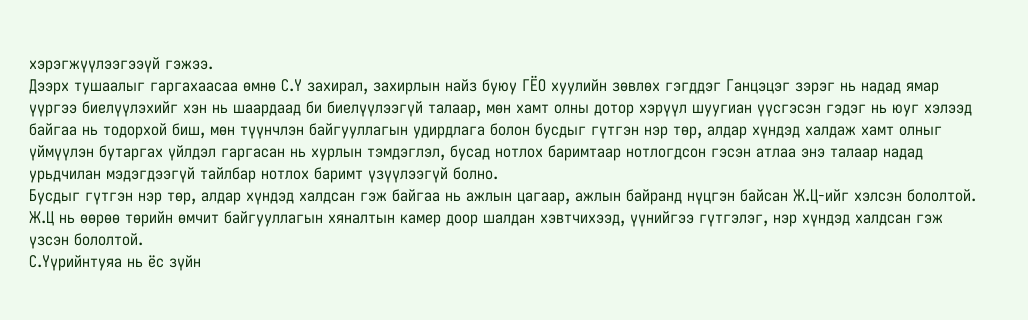хэрэгжүүлээгээүй гэжээ.
Дээрх тушаалыг гаргахаасаа өмнө С.Ү захирал, захирлын найз буюу ГЁО хуулийн зөвлөх гэгддэг Ганцэцэг зэрэг нь надад ямар үүргээ биелүүлэхийг хэн нь шаардаад би биелүүлээгүй талаар, мөн хамт олны дотор хэрүүл шуугиан үүсгэсэн гэдэг нь юуг хэлээд байгаа нь тодорхой биш, мөн түүнчлэн байгууллагын удирдлага болон бусдыг гүтгэн нэр төр, алдар хүндэд халдаж хамт олныг үймүүлэн бутаргах үйлдэл гаргасан нь хурлын тэмдэглэл, бусад нотлох баримтаар нотлогдсон гэсэн атлаа энэ талаар надад урьдчилан мэдэгдээгүй тайлбар нотлох баримт үзүүлээгүй болно.
Бусдыг гүтгэн нэр төр, алдар хүндэд халдсан гэж байгаа нь ажлын цагаар, ажлын байранд нүцгэн байсан Ж.Ц-ийг хэлсэн бололтой. Ж.Ц нь өөрөө төрийн өмчит байгууллагын хяналтын камер доор шалдан хэвтчихээд, үүнийгээ гүтгэлэг, нэр хүндэд халдсан гэж үзсэн бололтой.
С.Үүрийнтуяа нь ёс зүйн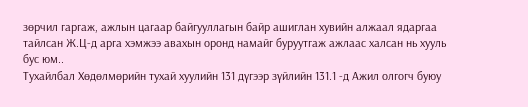зөрчил гаргаж, ажлын цагаар байгууллагын байр ашиглан хувийн алжаал ядаргаа тайлсан Ж.Ц-д арга хэмжээ авахын оронд намайг буруутгаж ажлаас халсан нь хууль бус юм..
Тухайлбал Хөдөлмөрийн тухай хуулийн 131 дүгээр зүйлийн 131.1 -д Ажил олгогч буюу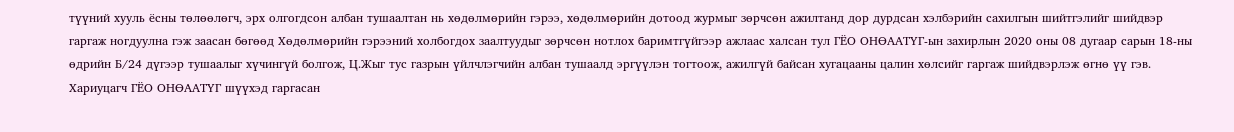түүний хууль ёсны төлөөлөгч, эрх олгогдсон албан тушаалтан нь хөдөлмөрийн гэрээ, хөдөлмөрийн дотоод журмыг зөрчсөн ажилтанд дор дурдсан хэлбэрийн сахилгын шийтгэлийг шийдвэр гаргаж ногдуулна гэж заасан бөгөөд Хөдөлмөрийн гэрээний холбогдох заалтуудыг зөрчсөн нотлох баримтгүйгээр ажлаас халсан тул ГЁО ОНӨААТҮГ-ын захирлын 2020 оны 08 дугаар сарын 18-ны өдрийн Б/24 дүгээр тушаалыг хүчингүй болгож, Ц.Жыг тус газрын үйлчлэгчийн албан тушаалд эргүүлэн тогтоож, ажилгүй байсан хугацааны цалин хөлсийг гаргаж шийдвэрлэж өгнө үү гэв.
Хариуцагч ГЁО ОНӨААТҮГ шүүхэд гаргасан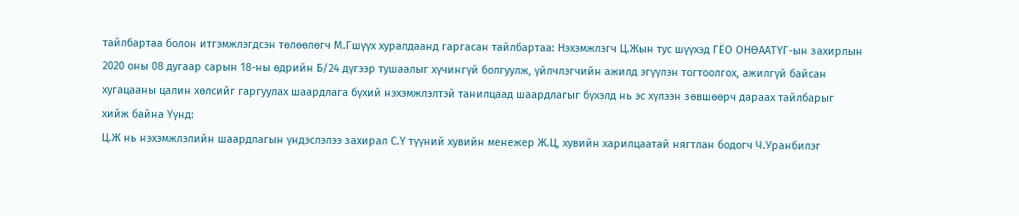тайлбартаа болон итгэмжлэгдсэн төлөөлөгч М.Гшүүх хуралдаанд гаргасан тайлбартаа: Нэхэмжлэгч Ц.Жын тус шүүхэд ГЁО ОНӨААТҮГ-ын захирлын 2020 оны 08 дугаар сарын 18-ны өдрийн Б/24 дүгээр тушаалыг хүчингүй болгуулж, үйлчлэгчийн ажилд эгүүлэн тогтоолгох, ажилгүй байсан хугацааны цалин хөлсийг гаргуулах шаардлага бүхий нэхэмжлэлтэй танилцаад шаардлагыг бүхэлд нь эс хүлээн зөвшөөрч дараах тайлбарыг хийж байна Үүнд:
Ц.Ж нь нэхэмжлэлийн шаардлагын үндэслэлээ захирал С.Ү түүний хувийн менежер Ж.Ц, хувийн харилцаатай нягтлан бодогч Ч.Уранбилэг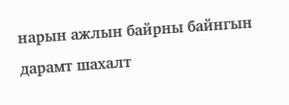нарын ажлын байрны байнгын дарамт шахалт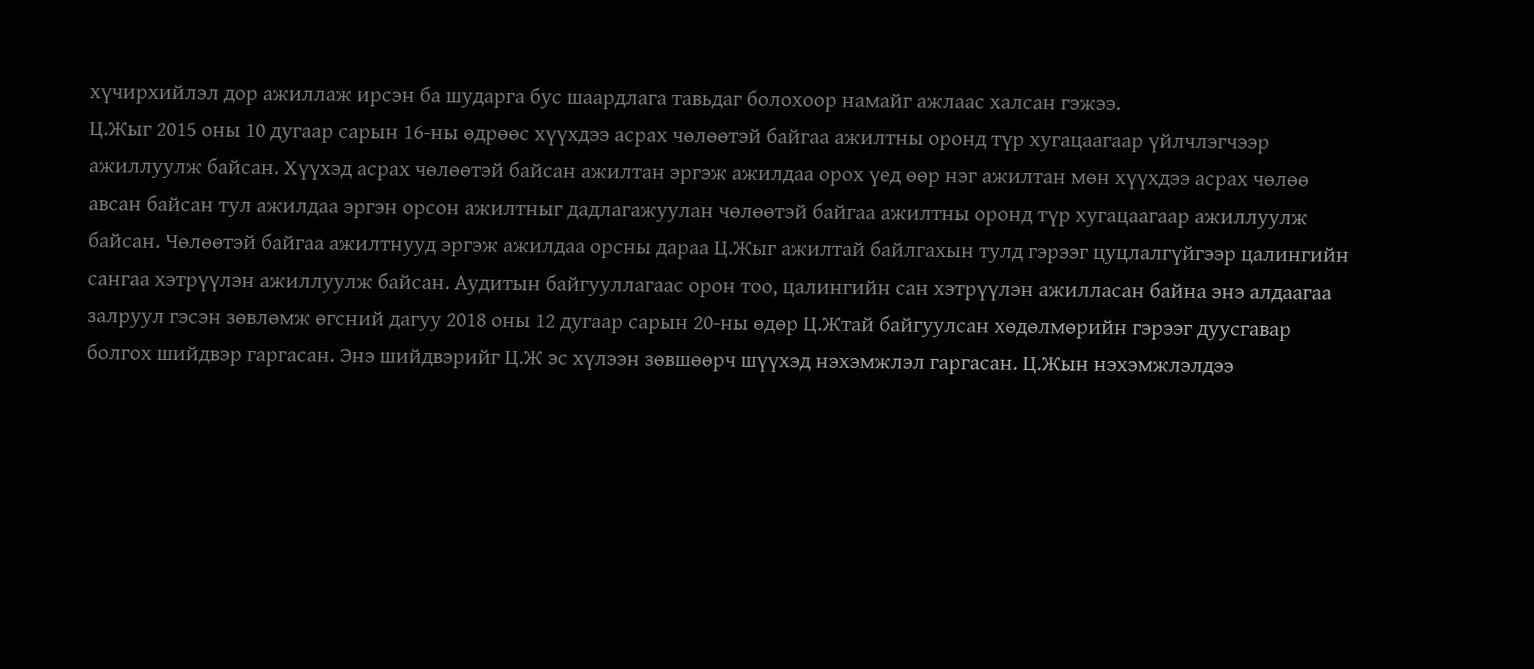хүчирхийлэл дор ажиллаж ирсэн ба шударга бус шаардлага тавьдаг болохоор намайг ажлаас халсан гэжээ.
Ц.Жыг 2015 оны 10 дугаар сарын 16-ны өдрөөс хүүхдээ асрах чөлөөтэй байгаа ажилтны оронд түр хугацаагаар үйлчлэгчээр ажиллуулж байсан. Хүүхэд асрах чөлөөтэй байсан ажилтан эргэж ажилдаа орох үед өөр нэг ажилтан мөн хүүхдээ асрах чөлөө авсан байсан тул ажилдаа эргэн орсон ажилтныг дадлагажуулан чөлөөтэй байгаа ажилтны оронд түр хугацаагаар ажиллуулж байсан. Чөлөөтэй байгаа ажилтнууд эргэж ажилдаа орсны дараа Ц.Жыг ажилтай байлгахын тулд гэрээг цуцлалгүйгээр цалингийн сангаа хэтрүүлэн ажиллуулж байсан. Аудитын байгууллагаас орон тоо, цалингийн сан хэтрүүлэн ажилласан байна энэ алдаагаа залруул гэсэн зөвлөмж өгсний дагуу 2018 оны 12 дугаар сарын 20-ны өдөр Ц.Жтай байгуулсан хөдөлмөрийн гэрээг дуусгавар болгох шийдвэр гаргасан. Энэ шийдвэрийг Ц.Ж эс хүлээн зөвшөөрч шүүхэд нэхэмжлэл гаргасан. Ц.Жын нэхэмжлэлдээ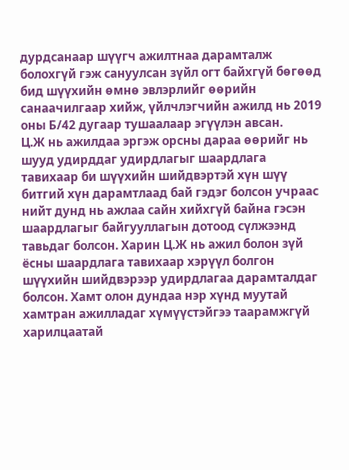дурдсанаар шүүгч ажилтнаа дарамталж болохгүй гэж сануулсан зүйл огт байхгүй бөгөөд бид шүүхийн өмнө эвлэрлийг өөрийн санаачилгаар хийж, үйлчлэгчийн ажилд нь 2019 оны Б/42 дугаар тушаалаар эгүүлэн авсан.
Ц.Ж нь ажилдаа эргэж орсны дараа өөрийг нь шууд удирддаг удирдлагыг шаардлага тавихаар би шүүхийн шийдвэртэй хүн шүү битгий хүн дарамтлаад бай гэдэг болсон учраас нийт дунд нь ажлаа сайн хийхгүй байна гэсэн шаардлагыг байгууллагын дотоод сүлжээнд тавьдаг болсон. Харин Ц.Ж нь ажил болон зүй ёсны шаардлага тавихаар хэрүүл болгон шүүхийн шийдвэрээр удирдлагаа дарамталдаг болсон. Хамт олон дундаа нэр хүнд муутай хамтран ажилладаг хүмүүстэйгээ таарамжгүй харилцаатай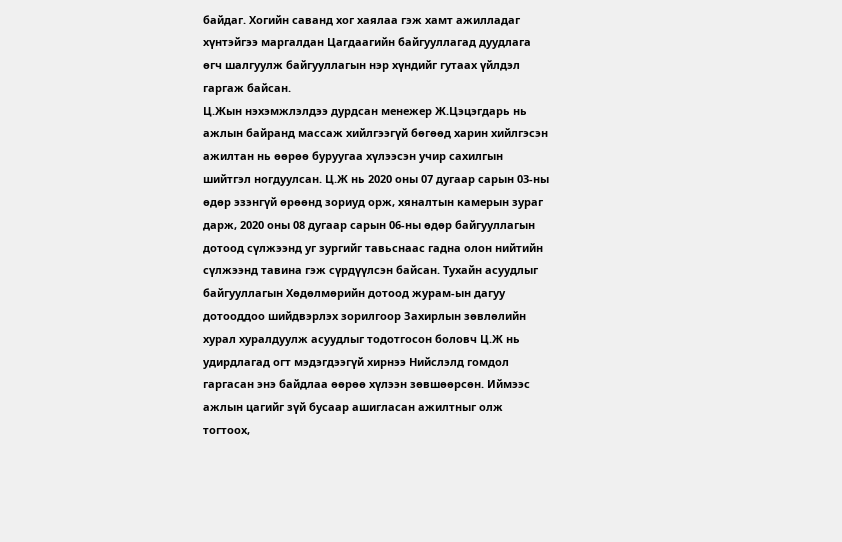байдаг. Хогийн саванд хог хаялаа гэж хамт ажилладаг хүнтэйгээ маргалдан Цагдаагийн байгууллагад дуудлага өгч шалгуулж байгууллагын нэр хүндийг гутаах үйлдэл гаргаж байсан.
Ц.Жын нэхэмжлэлдээ дурдсан менежер Ж.Цэцэгдарь нь ажлын байранд массаж хийлгээгүй бөгөөд харин хийлгэсэн ажилтан нь өөрөө буруугаа хүлээсэн учир сахилгын шийтгэл ногдуулсан. Ц.Ж нь 2020 оны 07 дугаар сарын 03-ны өдөр эзэнгүй өрөөнд зориуд орж, хяналтын камерын зураг дарж, 2020 оны 08 дугаар сарын 06-ны өдөр байгууллагын дотоод сүлжээнд уг зургийг тавьснаас гадна олон нийтийн сүлжээнд тавина гэж сүрдүүлсэн байсан. Тухайн асуудлыг байгууллагын Хөдөлмөрийн дотоод журам-ын дагуу дотооддоо шийдвэрлэх зорилгоор Захирлын зөвлөлийн хурал хуралдуулж асуудлыг тодотгосон боловч Ц.Ж нь удирдлагад огт мэдэгдээгүй хирнээ Нийслэлд гомдол гаргасан энэ байдлаа өөрөө хүлээн зөвшөөрсөн. Иймээс ажлын цагийг зүй бусаар ашигласан ажилтныг олж тогтоох,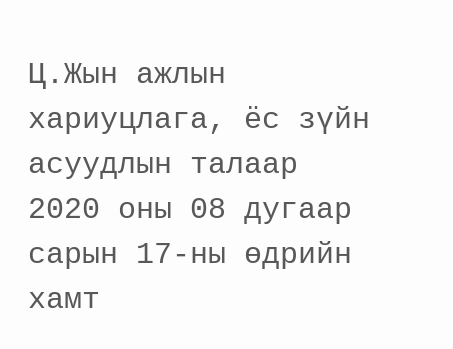Ц.Жын ажлын хариуцлага, ёс зүйн асуудлын талаар 2020 оны 08 дугаар сарын 17-ны өдрийн хамт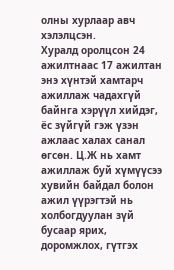олны хурлаар авч хэлэлцсэн.
Хуралд оролцсон 24 ажилтнаас 17 ажилтан энэ хүнтэй хамтарч ажиллаж чадахгүй байнга хэрүүл хийдэг, ёс зүйгүй гэж үзэн ажлаас халах санал өгсөн. Ц.Ж нь хамт ажиллаж буй хүмүүсээ хувийн байдал болон ажил үүрэгтэй нь холбогдуулан зүй бусаар ярих, доромжлох, гүтгэх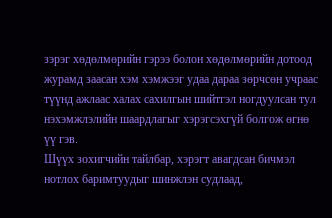зэрэг хөдөлмөрийн гэрээ болон хөдөлмөрийн дотоод журамд заасан хэм хэмжээг удаа дараа зөрчсөн учраас түүнд ажлаас халах сахилгын шийтгэл ногдуулсан тул нэхэмжлэлийн шаардлагыг хэрэгсэхгүй болгож өгнө үү гэв.
Шүүх зохигчийн тайлбар, хэрэгт авагдсан бичмэл нотлох баримтуудыг шинжлэн судлаад,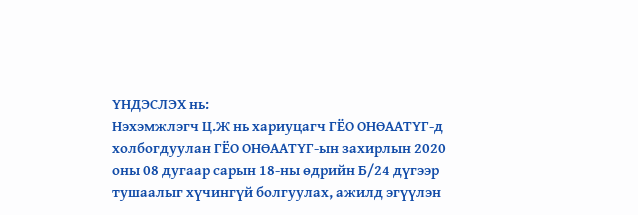ҮНДЭСЛЭХ нь:
Нэхэмжлэгч Ц.Ж нь хариуцагч ГЁО ОНӨААТҮГ-д холбогдуулан ГЁО ОНӨААТҮГ-ын захирлын 2020 оны 08 дугаар сарын 18-ны өдрийн Б/24 дүгээр тушаалыг хүчингүй болгуулах, ажилд эгүүлэн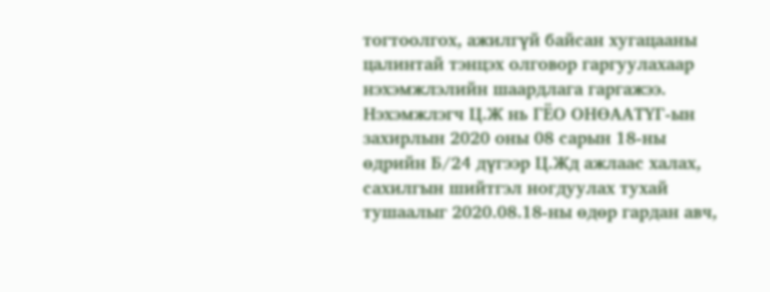тогтоолгох, ажилгүй байсан хугацааны цалинтай тэнцэх олговор гаргуулахаар нэхэмжлэлийн шаардлага гаргажээ.
Нэхэмжлэгч Ц.Ж нь ГЁО ОНӨААТҮГ-ын захирлын 2020 оны 08 сарын 18-ны өдрийн Б/24 дүгээр Ц.Жд ажлаас халах, сахилгын шийтгэл ногдуулах тухай тушаалыг 2020.08.18-ны өдөр гардан авч,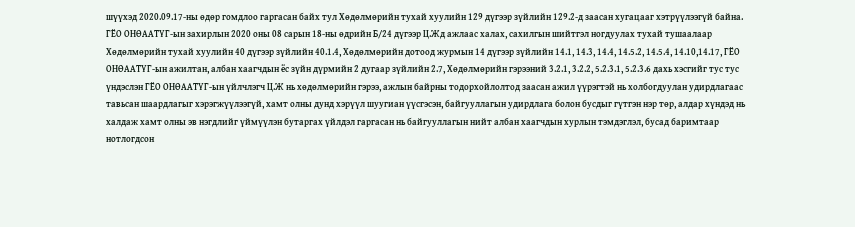шүүхэд 2020.09.17-ны өдөр гомдлоо гаргасан байх тул Хөдөлмөрийн тухай хуулийн 129 дүгээр зүйлийн 129.2-д заасан хугацааг хэтрүүлээгүй байна.
ГЁО ОНӨААТҮГ-ын захирлын 2020 оны 08 сарын 18-ны өдрийн Б/24 дүгээр Ц.Жд ажлаас халах, сахилгын шийтгэл ногдуулах тухай тушаалаар Хөдөлмөрийн тухай хуулийн 40 дүгээр зүйлийн 40.1.4, Хөдөлмөрийн дотоод журмын 14 дүгээр зүйлийн 14.1, 14.3, 14.4, 14.5.2, 14.5.4, 14.10,14.17, ГЁО ОНӨААТҮГ-ын ажилтан, албан хаагчдын ёс зүйн дүрмийн 2 дугаар зүйлийн 2.7, Хөдөлмөрийн гэрээний 3.2.1, 3.2.2, 5.2.3.1, 5.2.3.6 дахь хэсгийг тус тус үндэслэн ГЁО ОНӨААТҮГ-ын үйлчлэгч Ц.Ж нь хөдөлмөрийн гэрээ, ажлын байрны тодорхойлолтод заасан ажил үүрэгтэй нь холбогдуулан удирдлагаас тавьсан шаардлагыг хэрэгжүүлээгүй, хамт олны дунд хэрүүл шуугиан үүсгэсэн, байгууллагын удирдлага болон бусдыг гүтгэн нэр төр, алдар хүндэд нь халдаж хамт олны эв нэгдлийг үймүүлэн бутаргах үйлдэл гаргасан нь байгууллагын нийт албан хаагчдын хурлын тэмдэглэл, бусад баримтаар нотлогдсон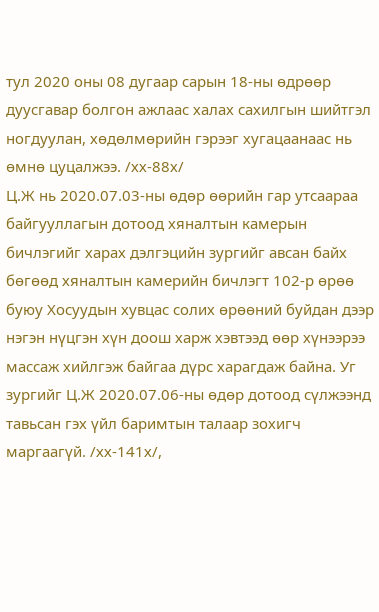тул 2020 оны 08 дугаар сарын 18-ны өдрөөр дуусгавар болгон ажлаас халах сахилгын шийтгэл ногдуулан, хөдөлмөрийн гэрээг хугацаанаас нь өмнө цуцалжээ. /хх-88х/
Ц.Ж нь 2020.07.03-ны өдөр өөрийн гар утсаараа байгууллагын дотоод хяналтын камерын бичлэгийг харах дэлгэцийн зургийг авсан байх бөгөөд хяналтын камерийн бичлэгт 102-р өрөө буюу Хосуудын хувцас солих өрөөний буйдан дээр нэгэн нүцгэн хүн доош харж хэвтээд өөр хүнээрээ массаж хийлгэж байгаа дүрс харагдаж байна. Уг зургийг Ц.Ж 2020.07.06-ны өдөр дотоод сүлжээнд тавьсан гэх үйл баримтын талаар зохигч маргаагүй. /хх-141х/,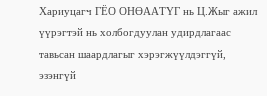Хариуцагч ГЁО ОНӨААТҮГ нь Ц.Жыг ажил үүрэгтэй нь холбогдуулан удирдлагаас тавьсан шаардлагыг хэрэгжүүлдэггүй, эзэнгүй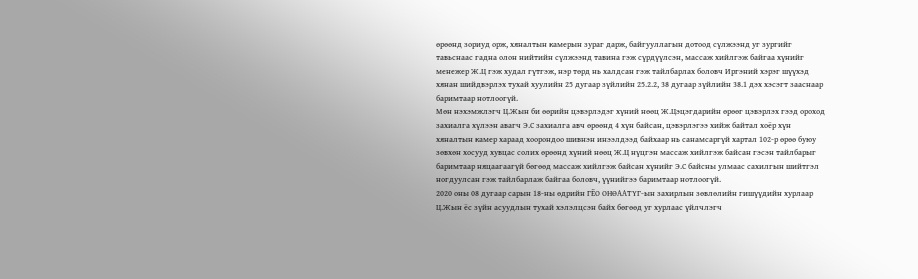өрөөнд зориуд орж, хяналтын камерын зураг дарж, байгууллагын дотоод сүлжээнд уг зургийг тавьснаас гадна олон нийтийн сүлжээнд тавина гэж сүрдүүлсэн, массаж хийлгэж байгаа хүнийг менежер Ж.Ц гэж худал гүтгэж, нэр төрд нь халдсан гэж тайлбарлах боловч Иргэний хэрэг шүүхэд хянан шийдвэрлэх тухай хуулийн 25 дугаар зүйлийн 25.2.2, 38 дугаар зүйлийн 38.1 дэх хэсэгт зааснаар баримтаар нотлоогүй.
Мөн нэхэмжлэгч Ц.Жын би өөрийн цэвэрлэдэг хүний нөөц Ж.Цэцэгдарийн өрөөг цэвэрлэх гээд ороход захиалга хүлээн авагч Э.С захиалга авч өрөөнд 4 хүн байсан, цэвэрлэгээ хийж байтал хоёр хүн хяналтын камер хараад хоорондоо шивнэн инээлдээд байхаар нь санамсаргүй хартал 102-р өрөө буюу зөвхөн хосууд хувцас солих өрөөнд хүний нөөц Ж.Ц нүцгэн массаж хийлгэж байсан гэсэн тайлбарыг баримтаар няцаагаагүй бөгөөд массаж хийлгэж байсан хүнийг Э.С байсны улмаас сахилгын шийтгэл ногдуулсан гэж тайлбарлаж байгаа боловч, үүнийгээ баримтаар нотлоогүй.
2020 оны 08 дугаар сарын 18-ны өдрийн ГЁО ОНӨААТҮГ-ын захирлын зөвлөлийн гишүүдийн хурлаар Ц.Жын ёс зүйн асуудлын тухай хэлэлцсэн байх бөгөөд уг хурлаас үйлчлэгч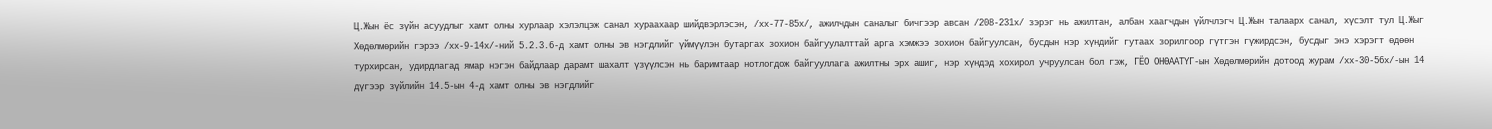Ц.Жын ёс зүйн асуудлыг хамт олны хурлаар хэлэлцэж санал хураахаар шийдвэрлэсэн, /хх-77-85х/, ажилчдын саналыг бичгээр авсан /208-231х/ зэрэг нь ажилтан, албан хаагчдын үйлчлэгч Ц.Жын талаарх санал, хүсэлт тул Ц.Жыг Хөдөлмөрийн гэрээ /хх-9-14х/-ний 5.2.3.6-д хамт олны эв нэгдлийг үймүүлэн бутаргах зохион байгуулалттай арга хэмжээ зохион байгуулсан, бусдын нэр хүндийг гутаах зорилгоор гүтгэн гүжирдсэн, бусдыг энэ хэрэгт өдөөн турхирсан, удирдлагад ямар нэгэн байдлаар дарамт шахалт үзүүлсэн нь баримтаар нотлогдож байгууллага ажилтны эрх ашиг, нэр хүндэд хохирол учруулсан бол гэж, ГЁО ОНӨААТҮГ-ын Хөдөлмөрийн дотоод журам /хх-30-56х/-ын 14 дүгээр зүйлийн 14.5-ын 4-д хамт олны эв нэгдлийг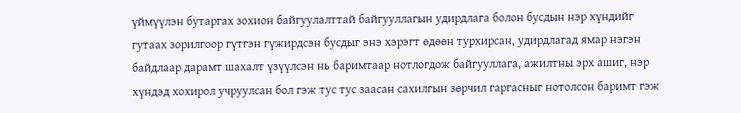үймүүлэн бутаргах зохион байгуулалттай байгууллагын удирдлага болон бусдын нэр хүндийг гутаах зорилгоор гүтгэн гүжирдсэн бусдыг энэ хэрэгт өдөөн турхирсан, удирдлагад ямар нэгэн байдлаар дарамт шахалт үзүүлсэн нь баримтаар нотлогдож байгууллага, ажилтны эрх ашиг, нэр хүндэд хохирол учруулсан бол гэж тус тус заасан сахилгын зөрчил гаргасныг нотолсон баримт гэж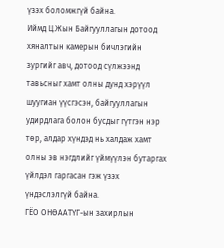үзэх боломжгүй байна.
Иймд Ц.Жын Байгууллагын дотоод хяналтын камерын бичлэгийн зургийг авч, дотоод сүлжээнд тавьсныг хамт олны дунд хэрүүл шуугиан үүсгэсэн, байгууллагын удирдлага болон бусдыг гүтгэн нэр төр, алдар хүндэд нь халдаж хамт олны эв нэгдлийг үймүүлэн бутаргах үйлдэл гаргасан гэж үзэх үндэслэлгүй байна.
ГЁО ОНӨААТҮГ-ын захирлын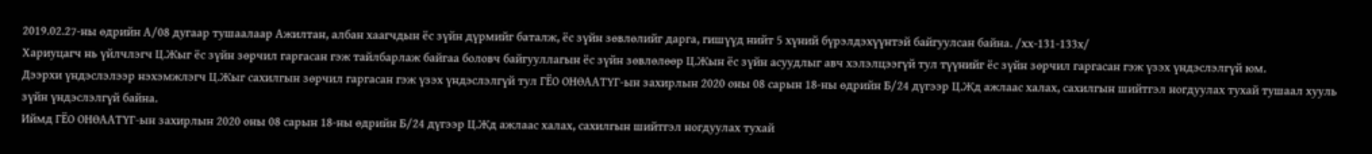2019.02.27-ны өдрийн А/08 дугаар тушаалаар Ажилтан, албан хаагчдын ёс зүйн дүрмийг баталж, ёс зүйн зөвлөлийг дарга, гишүүд нийт 5 хүний бүрэлдэхүүнтэй байгуулсан байна. /хх-131-133х/
Хариуцагч нь үйлчлэгч Ц.Жыг ёс зүйн зөрчил гаргасан гэж тайлбарлаж байгаа боловч байгууллагын ёс зүйн зөвлөлөөр Ц.Жын ёс зүйн асуудлыг авч хэлэлцээгүй тул түүнийг ёс зүйн зөрчил гаргасан гэж үзэх үндэслэлгүй юм.
Дээрхи үндэслэлээр нэхэмжлэгч Ц.Жыг сахилгын зөрчил гаргасан гэж үзэх үндэслэлгүй тул ГЁО ОНӨААТҮГ-ын захирлын 2020 оны 08 сарын 18-ны өдрийн Б/24 дүгээр Ц.Жд ажлаас халах, сахилгын шийтгэл ногдуулах тухай тушаал хууль зүйн үндэслэлгүй байна.
Иймд ГЁО ОНӨААТҮГ-ын захирлын 2020 оны 08 сарын 18-ны өдрийн Б/24 дүгээр Ц.Жд ажлаас халах, сахилгын шийтгэл ногдуулах тухай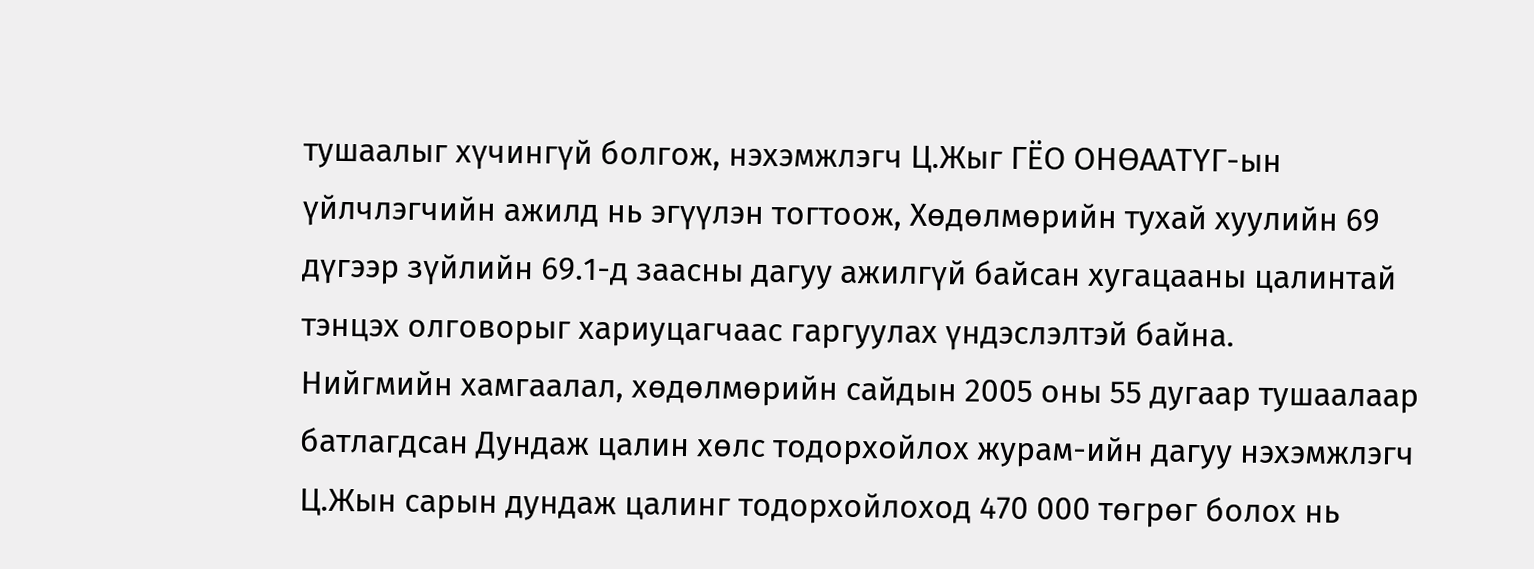тушаалыг хүчингүй болгож, нэхэмжлэгч Ц.Жыг ГЁО ОНӨААТҮГ-ын үйлчлэгчийн ажилд нь эгүүлэн тогтоож, Хөдөлмөрийн тухай хуулийн 69 дүгээр зүйлийн 69.1-д заасны дагуу ажилгүй байсан хугацааны цалинтай тэнцэх олговорыг хариуцагчаас гаргуулах үндэслэлтэй байна.
Нийгмийн хамгаалал, хөдөлмөрийн сайдын 2005 оны 55 дугаар тушаалаар батлагдсан Дундаж цалин хөлс тодорхойлох журам-ийн дагуу нэхэмжлэгч Ц.Жын сарын дундаж цалинг тодорхойлоход 470 000 төгрөг болох нь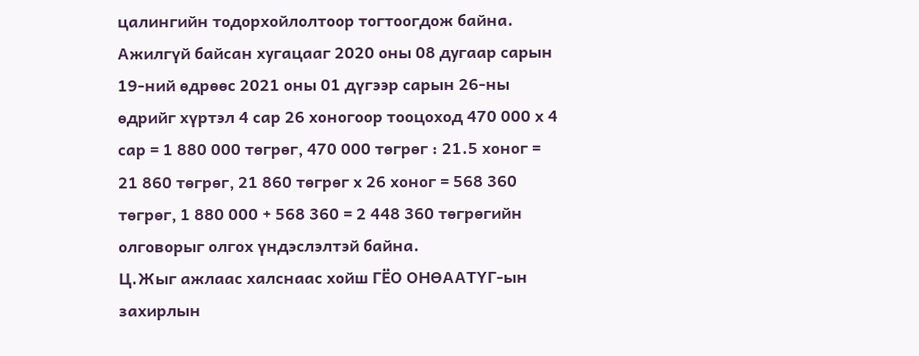цалингийн тодорхойлолтоор тогтоогдож байна.
Ажилгүй байсан хугацааг 2020 оны 08 дугаар сарын 19-ний өдрөөс 2021 оны 01 дүгээр сарын 26-ны өдрийг хүртэл 4 сар 26 хоногоор тооцоход 470 000 х 4 сар = 1 880 000 төгрөг, 470 000 төгрөг : 21.5 хоног = 21 860 төгрөг, 21 860 төгрөг х 26 хоног = 568 360 төгрөг, 1 880 000 + 568 360 = 2 448 360 төгрөгийн олговорыг олгох үндэслэлтэй байна.
Ц.Жыг ажлаас халснаас хойш ГЁО ОНӨААТҮГ-ын захирлын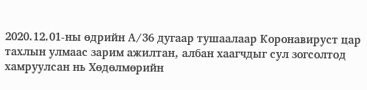2020.12.01-ны өдрийн А/36 дугаар тушаалаар Коронавируст цар тахлын улмаас зарим ажилтан, албан хаагчдыг сул зогсолтод хамруулсан нь Хөдөлмөрийн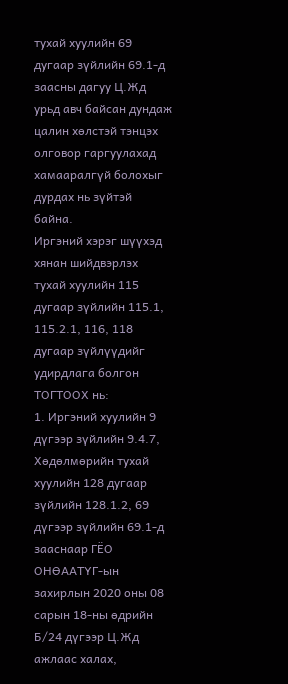тухай хуулийн 69 дугаар зүйлийн 69.1-д заасны дагуу Ц.Жд урьд авч байсан дундаж цалин хөлстэй тэнцэх олговор гаргуулахад хамааралгүй болохыг дурдах нь зүйтэй байна.
Иргэний хэрэг шүүхэд хянан шийдвэрлэх тухай хуулийн 115 дугаар зүйлийн 115.1, 115.2.1, 116, 118 дугаар зүйлүүдийг удирдлага болгон
ТОГТООХ нь:
1. Иргэний хуулийн 9 дүгээр зүйлийн 9.4.7, Хөдөлмөрийн тухай хуулийн 128 дугаар зүйлийн 128.1.2, 69 дүгээр зүйлийн 69.1-д зааснаар ГЁО ОНӨААТҮГ-ын захирлын 2020 оны 08 сарын 18-ны өдрийн Б/24 дүгээр Ц.Жд ажлаас халах,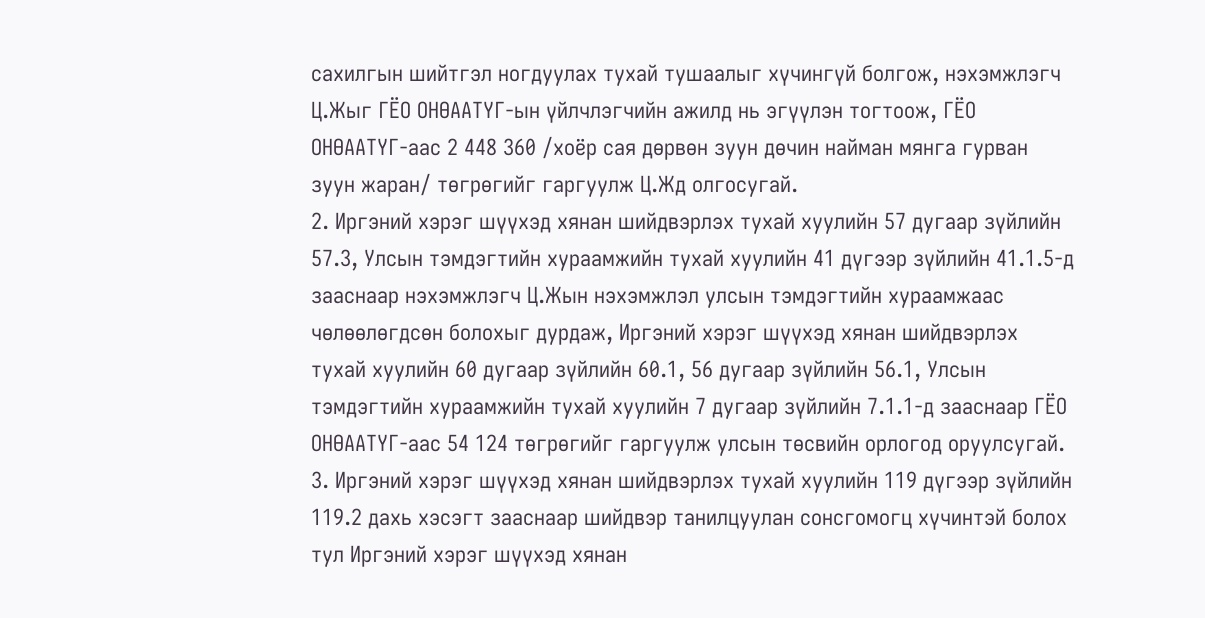сахилгын шийтгэл ногдуулах тухай тушаалыг хүчингүй болгож, нэхэмжлэгч Ц.Жыг ГЁО ОНӨААТҮГ-ын үйлчлэгчийн ажилд нь эгүүлэн тогтоож, ГЁО ОНӨААТҮГ-аас 2 448 360 /хоёр сая дөрвөн зуун дөчин найман мянга гурван зуун жаран/ төгрөгийг гаргуулж Ц.Жд олгосугай.
2. Иргэний хэрэг шүүхэд хянан шийдвэрлэх тухай хуулийн 57 дугаар зүйлийн 57.3, Улсын тэмдэгтийн хураамжийн тухай хуулийн 41 дүгээр зүйлийн 41.1.5-д зааснаар нэхэмжлэгч Ц.Жын нэхэмжлэл улсын тэмдэгтийн хураамжаас чөлөөлөгдсөн болохыг дурдаж, Иргэний хэрэг шүүхэд хянан шийдвэрлэх тухай хуулийн 60 дугаар зүйлийн 60.1, 56 дугаар зүйлийн 56.1, Улсын тэмдэгтийн хураамжийн тухай хуулийн 7 дугаар зүйлийн 7.1.1-д зааснаар ГЁО ОНӨААТҮГ-аас 54 124 төгрөгийг гаргуулж улсын төсвийн орлогод оруулсугай.
3. Иргэний хэрэг шүүхэд хянан шийдвэрлэх тухай хуулийн 119 дүгээр зүйлийн 119.2 дахь хэсэгт зааснаар шийдвэр танилцуулан сонсгомогц хүчинтэй болох тул Иргэний хэрэг шүүхэд хянан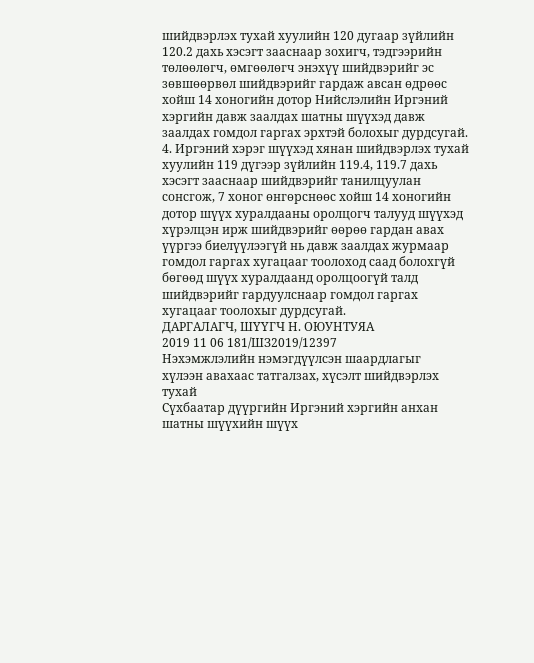шийдвэрлэх тухай хуулийн 120 дугаар зүйлийн 120.2 дахь хэсэгт зааснаар зохигч, тэдгээрийн төлөөлөгч, өмгөөлөгч энэхүү шийдвэрийг эс зөвшөөрвөл шийдвэрийг гардаж авсан өдрөөс хойш 14 хоногийн дотор Нийслэлийн Иргэний хэргийн давж заалдах шатны шүүхэд давж заалдах гомдол гаргах эрхтэй болохыг дурдсугай.
4. Иргэний хэрэг шүүхэд хянан шийдвэрлэх тухай хуулийн 119 дүгээр зүйлийн 119.4, 119.7 дахь хэсэгт зааснаар шийдвэрийг танилцуулан сонсгож, 7 хоног өнгөрснөөс хойш 14 хоногийн дотор шүүх хуралдааны оролцогч талууд шүүхэд хүрэлцэн ирж шийдвэрийг өөрөө гардан авах үүргээ биелүүлээгүй нь давж заалдах журмаар гомдол гаргах хугацааг тоолоход саад болохгүй бөгөөд шүүх хуралдаанд оролцоогүй талд шийдвэрийг гардуулснаар гомдол гаргах хугацааг тоолохыг дурдсугай.
ДАРГАЛАГЧ, ШҮҮГЧ Н. ОЮУНТУЯА
2019 11 06 181/ШЗ2019/12397
Нэхэмжлэлийн нэмэгдүүлсэн шаардлагыг
хүлээн авахаас татгалзах, хүсэлт шийдвэрлэх тухай
Сүхбаатар дүүргийн Иргэний хэргийн анхан шатны шүүхийн шүүх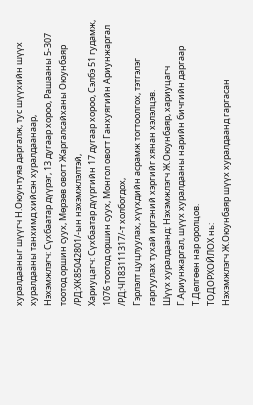хуралдааныг шүүгч Н.Оюунтуяа даргалж, тус шүүхийн шүүх хуралдааны танхимд хийсэн хуралдаанаар,
Нэхэмжлэгч: Сүхбаатар дүүрэг, 13 дугаар хороо, Рашааны 5-307 тоотод оршин суух, Мөрзөв овогт Жаргалсайханы Оюунбаяр /РД:ХК85042801/-ын нэхэмжлэлтэй,
Хариуцагч: Сүхбаатар дүүргийн 17 дугаар хороо, Сэлбэ 51 гудамж, 1076 тоотод оршин суух, Монгол овогт Ганхуягийн Ариунжаргал /РД:ЧП83111317/-т холбогдох,
Гэрлэлт цуцлуулах, хүүхдийн асрамж тогтоолгох, тэтгэлэг гаргуулах тухай иргэний хэргийг хянан хэлэлцэв.
Шүүх хуралдаанд: Нэхэмжлэгч Ж.Оюунбаяр, хариуцагч Г.Ариунжаргал, шүүх хуралдааны нарийн бичгийн даргаар Т.Дөлгөөн нар оролцов.
ТОДОРХОЙЛОХ нь:
Нэхэмжлэгч Ж.Оюунбаяр шүүх хуралдаанд гаргасан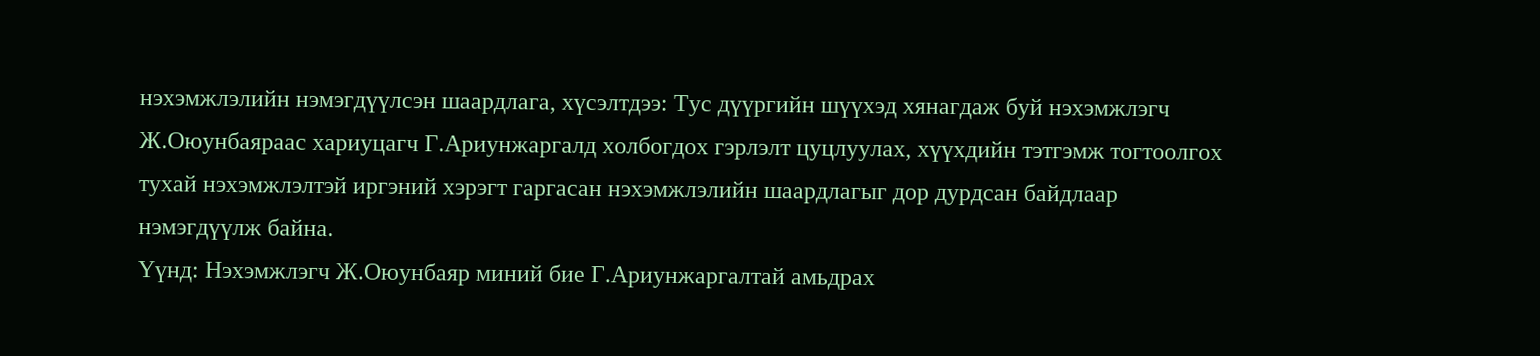нэхэмжлэлийн нэмэгдүүлсэн шаардлага, хүсэлтдээ: Тус дүүргийн шүүхэд хянагдаж буй нэхэмжлэгч Ж.Оюунбаяраас хариуцагч Г.Ариунжаргалд холбогдох гэрлэлт цуцлуулах, хүүхдийн тэтгэмж тогтоолгох тухай нэхэмжлэлтэй иргэний хэрэгт гаргасан нэхэмжлэлийн шаардлагыг дор дурдсан байдлаар нэмэгдүүлж байна.
Үүнд: Нэхэмжлэгч Ж.Оюунбаяр миний бие Г.Ариунжаргалтай амьдрах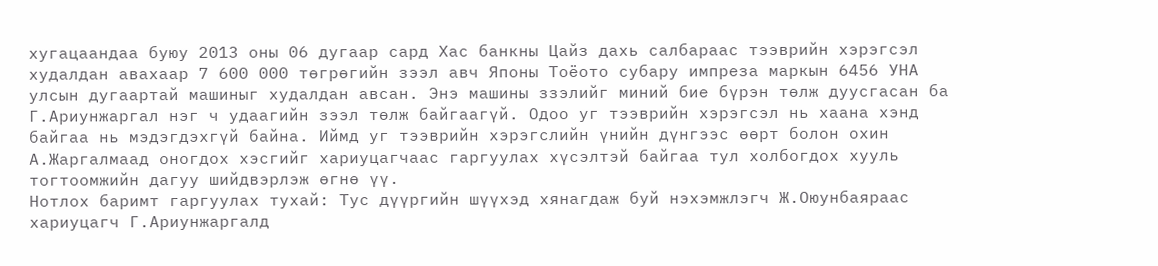хугацаандаа буюу 2013 оны 06 дугаар сард Хас банкны Цайз дахь салбараас тээврийн хэрэгсэл худалдан авахаар 7 600 000 төгрөгийн зээл авч Японы Тоёото субару импреза маркын 6456 УНА улсын дугаартай машиныг худалдан авсан. Энэ машины ззэлийг миний бие бүрэн төлж дуусгасан ба Г.Ариунжаргал нэг ч удаагийн зээл төлж байгаагүй. Одоо уг тээврийн хэрэгсэл нь хаана хэнд байгаа нь мэдэгдэхгүй байна. Иймд уг тээврийн хэрэгслийн үнийн дүнгээс өөрт болон охин А.Жаргалмаад оногдох хэсгийг хариуцагчаас гаргуулах хүсэлтэй байгаа тул холбогдох хууль тогтоомжийн дагуу шийдвэрлэж өгнө үү.
Нотлох баримт гаргуулах тухай: Тус дүүргийн шүүхэд хянагдаж буй нэхэмжлэгч Ж.Оюунбаяраас хариуцагч Г.Ариунжаргалд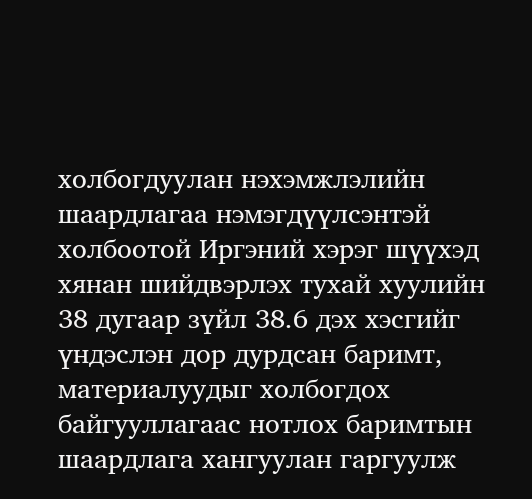холбогдуулан нэхэмжлэлийн шаардлагаа нэмэгдүүлсэнтэй холбоотой Иргэний хэрэг шүүхэд хянан шийдвэрлэх тухай хуулийн 38 дугаар зүйл 38.6 дэх хэсгийг үндэслэн дор дурдсан баримт, материалуудыг холбогдох байгууллагаас нотлох баримтын шаардлага хангуулан гаргуулж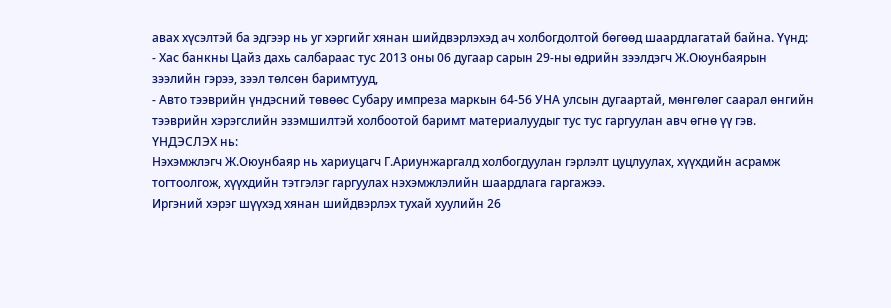авах хүсэлтэй ба эдгээр нь уг хэргийг хянан шийдвэрлэхэд ач холбогдолтой бөгөөд шаардлагатай байна. Үүнд:
- Хас банкны Цайз дахь салбараас тус 2013 оны 06 дугаар сарын 29-ны өдрийн зээлдэгч Ж.Оюунбаярын зээлийн гэрээ, зээл төлсөн баримтууд,
- Авто тээврийн үндэсний төвөөс Субару импреза маркын 64-56 УНА улсын дугаартай, мөнгөлөг саарал өнгийн тээврийн хэрэгслийн эзэмшилтэй холбоотой баримт материалуудыг тус тус гаргуулан авч өгнө үү гэв.
ҮНДЭСЛЭХ нь:
Нэхэмжлэгч Ж.Оюунбаяр нь хариуцагч Г.Ариунжаргалд холбогдуулан гэрлэлт цуцлуулах, хүүхдийн асрамж тогтоолгож, хүүхдийн тэтгэлэг гаргуулах нэхэмжлэлийн шаардлага гаргажээ.
Иргэний хэрэг шүүхэд хянан шийдвэрлэх тухай хуулийн 26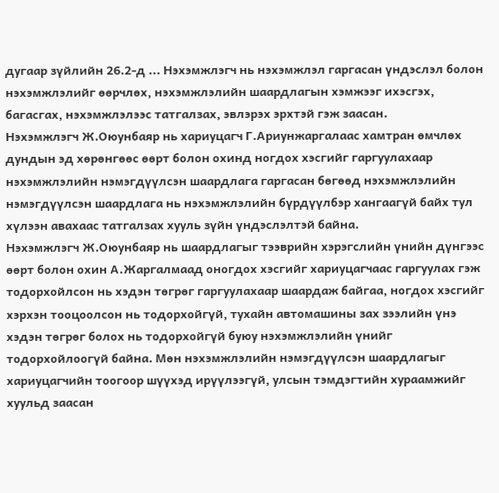дугаар зүйлийн 26.2-д ... Нэхэмжлэгч нь нэхэмжлэл гаргасан үндэслэл болон нэхэмжлэлийг өөрчлөх, нэхэмжлэлийн шаардлагын хэмжээг ихэсгэх, багасгах, нэхэмжлэлээс татгалзах, эвлэрэх эрхтэй гэж заасан.
Нэхэмжлэгч Ж.Оюунбаяр нь хариуцагч Г.Ариунжаргалаас хамтран өмчлөх дундын эд хөрөнгөөс өөрт болон охинд ногдох хэсгийг гаргуулахаар нэхэмжлэлийн нэмэгдүүлсэн шаардлага гаргасан бөгөөд нэхэмжлэлийн нэмэгдүүлсэн шаардлага нь нэхэмжлэлийн бүрдүүлбэр хангаагүй байх тул хүлээн авахаас татгалзах хууль зүйн үндэслэлтэй байна.
Нэхэмжлэгч Ж.Оюунбаяр нь шаардлагыг тээврийн хэрэгслийн үнийн дүнгээс өөрт болон охин А.Жаргалмаад оногдох хэсгийг хариуцагчаас гаргуулах гэж тодорхойлсон нь хэдэн төгрөг гаргуулахаар шаардаж байгаа, ногдох хэсгийг хэрхэн тооцоолсон нь тодорхойгүй, тухайн автомашины зах зээлийн үнэ хэдэн төгрөг болох нь тодорхойгүй буюу нэхэмжлэлийн үнийг тодорхойлоогүй байна. Мөн нэхэмжлэлийн нэмэгдүүлсэн шаардлагыг хариуцагчийн тоогоор шүүхэд ирүүлээгүй, улсын тэмдэгтийн хураамжийг хуульд заасан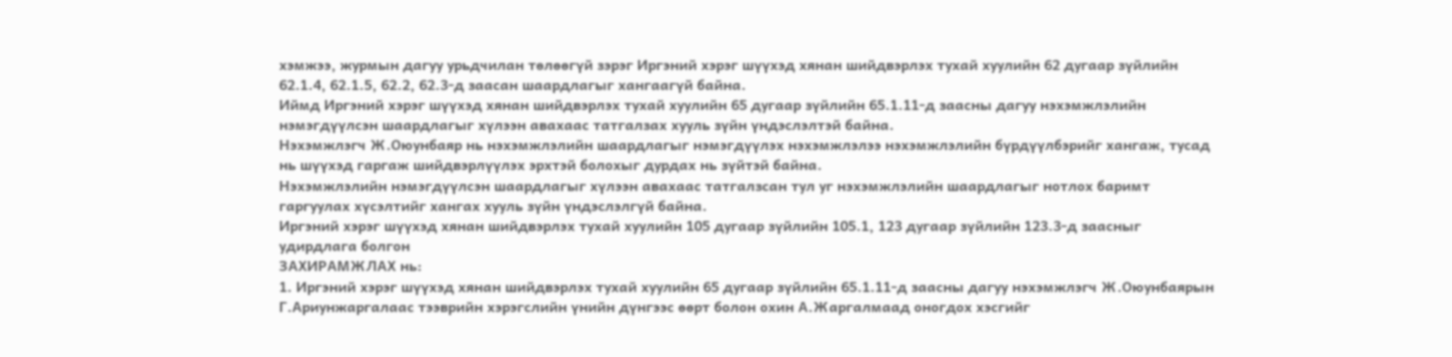хэмжээ, журмын дагуу урьдчилан төлөөгүй зэрэг Иргэний хэрэг шүүхэд хянан шийдвэрлэх тухай хуулийн 62 дугаар зүйлийн 62.1.4, 62.1.5, 62.2, 62.3-д заасан шаардлагыг хангаагүй байна.
Иймд Иргэний хэрэг шүүхэд хянан шийдвэрлэх тухай хуулийн 65 дугаар зүйлийн 65.1.11-д заасны дагуу нэхэмжлэлийн нэмэгдүүлсэн шаардлагыг хүлээн авахаас татгалзах хууль зүйн үндэслэлтэй байна.
Нэхэмжлэгч Ж.Оюунбаяр нь нэхэмжлэлийн шаардлагыг нэмэгдүүлэх нэхэмжлэлээ нэхэмжлэлийн бүрдүүлбэрийг хангаж, тусад нь шүүхэд гаргаж шийдвэрлүүлэх эрхтэй болохыг дурдах нь зүйтэй байна.
Нэхэмжлэлийн нэмэгдүүлсэн шаардлагыг хүлээн авахаас татгалзсан тул уг нэхэмжлэлийн шаардлагыг нотлох баримт гаргуулах хүсэлтийг хангах хууль зүйн үндэслэлгүй байна.
Иргэний хэрэг шүүхэд хянан шийдвэрлэх тухай хуулийн 105 дугаар зүйлийн 105.1, 123 дугаар зүйлийн 123.3-д заасныг удирдлага болгон
ЗАХИРАМЖЛАХ нь:
1. Иргэний хэрэг шүүхэд хянан шийдвэрлэх тухай хуулийн 65 дугаар зүйлийн 65.1.11-д заасны дагуу нэхэмжлэгч Ж.Оюунбаярын Г.Ариунжаргалаас тээврийн хэрэгслийн үнийн дүнгээс өөрт болон охин А.Жаргалмаад оногдох хэсгийг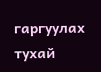гаргуулах тухай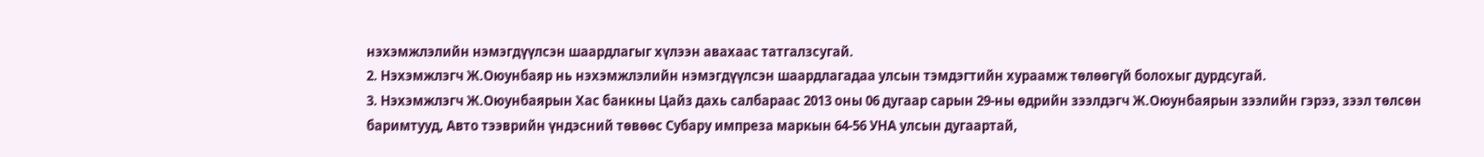нэхэмжлэлийн нэмэгдүүлсэн шаардлагыг хүлээн авахаас татгалзсугай.
2. Нэхэмжлэгч Ж.Оюунбаяр нь нэхэмжлэлийн нэмэгдүүлсэн шаардлагадаа улсын тэмдэгтийн хураамж төлөөгүй болохыг дурдсугай.
3. Нэхэмжлэгч Ж.Оюунбаярын Хас банкны Цайз дахь салбараас 2013 оны 06 дугаар сарын 29-ны өдрийн зээлдэгч Ж.Оюунбаярын зээлийн гэрээ, зээл төлсөн баримтууд, Авто тээврийн үндэсний төвөөс Субару импреза маркын 64-56 УНА улсын дугаартай,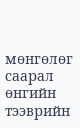мөнгөлөг саарал өнгийн тээврийн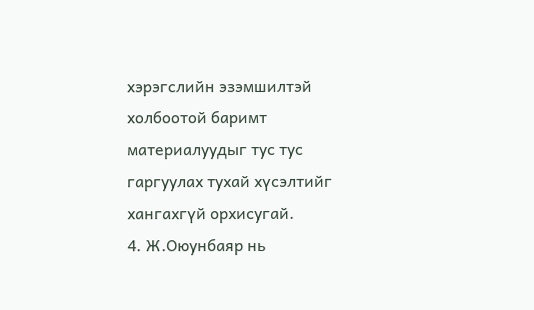хэрэгслийн эзэмшилтэй холбоотой баримт материалуудыг тус тус гаргуулах тухай хүсэлтийг хангахгүй орхисугай.
4. Ж.Оюунбаяр нь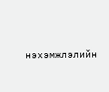нэхэмжлэлийн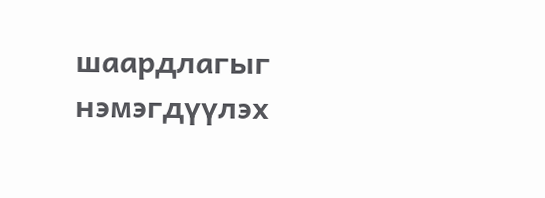шаардлагыг нэмэгдүүлэх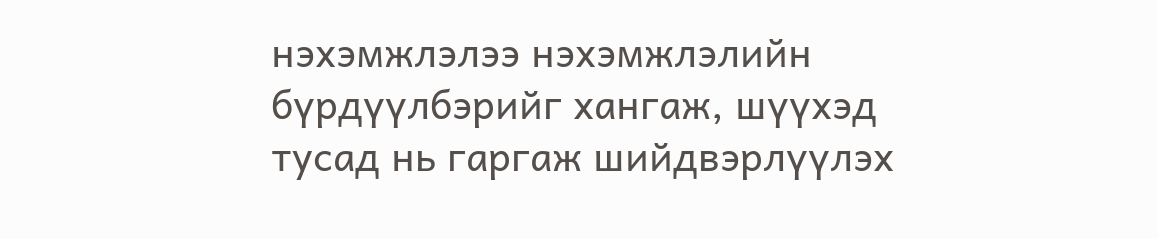нэхэмжлэлээ нэхэмжлэлийн бүрдүүлбэрийг хангаж, шүүхэд тусад нь гаргаж шийдвэрлүүлэх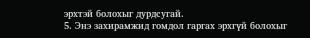эрхтэй болохыг дурдсугай.
5. Энэ захирамжид гомдол гаргах эрхгүй болохыг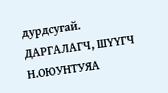дурдсугай.
ДАРГАЛАГЧ, ШҮҮГЧ Н.ОЮУНТУЯА